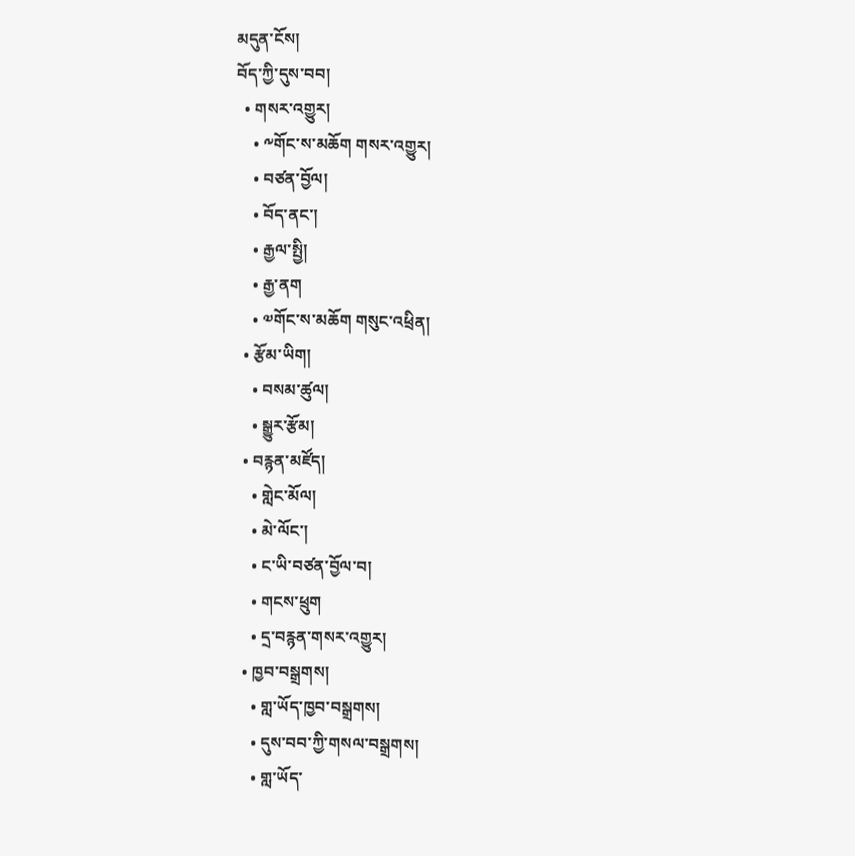མདུན་ངོས།
བོད་ཀྱི་དུས་བབ།
  • གསར་འགྱུར།
    • ༸གོང་ས་མཆོག གསར་འགྱུར།
    • བཙན་བྱོལ།
    • བོད་ནང་།
    • རྒྱལ་སྤྱི།
    • རྒྱ་ནག
    • ༧གོང་ས་མཆོག གསུང་འཕྲིན།
  • རྩོམ་ཡིག།
    • བསམ་ཚུལ།
    • སྒྱུར་རྩོམ།
  • བརྙན་མཛོད།
    • གླེང་མོལ།
    • མེ་ལོང་།
    • ང་ཡི་བཙན་བྱོལ་བ།
    • གངས་ཕྲུག
    • དྲ་བརྙན་གསར་འགྱུར།
  • ཁྱབ་བསྒྲགས།
    • གླ་ཡོད་ཁྱབ་བསྒྲགས།
    • དུས་བབ་ཀྱི་གསལ་བསྒྲགས།
    • གླ་ཡོད་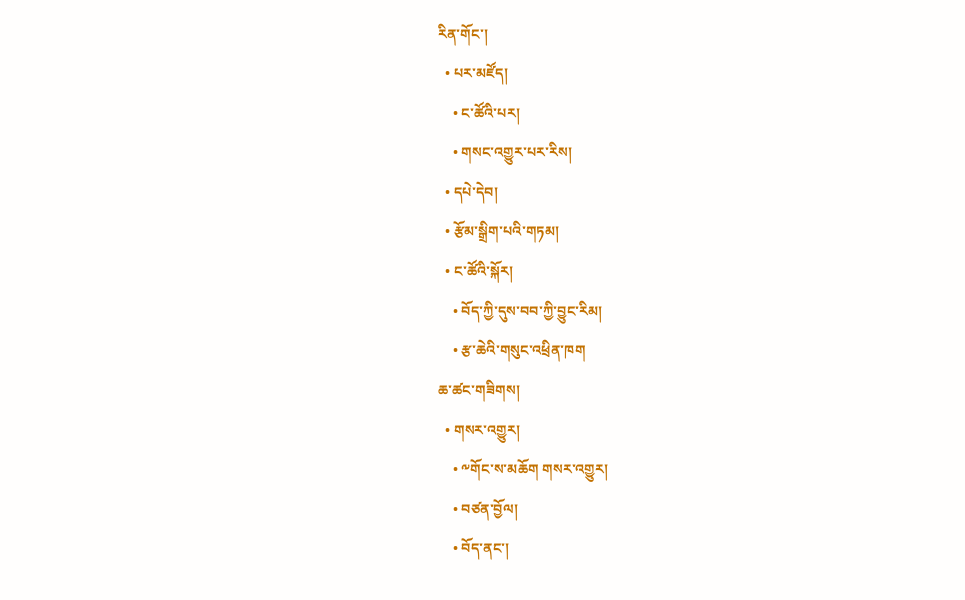རིན་གོང་།
  • པར་མཛོད།
    • ང་ཚོའི་པར།
    • གསང་འགྱུར་པར་རིས།
  • དཔེ་དེབ།
  • རྩོམ་སྒྲིག་པའི་གཏམ།
  • ང་ཚོའི་སྐོར།
    • བོད་ཀྱི་དུས་བབ་ཀྱི་བྱུང་རིམ།
    • རྩ་ཆེའི་གསུང་འཕྲིན་ཁག
ཆ་ཚང་གཟིགས།
  • གསར་འགྱུར།
    • ༸གོང་ས་མཆོག གསར་འགྱུར།
    • བཙན་བྱོལ།
    • བོད་ནང་།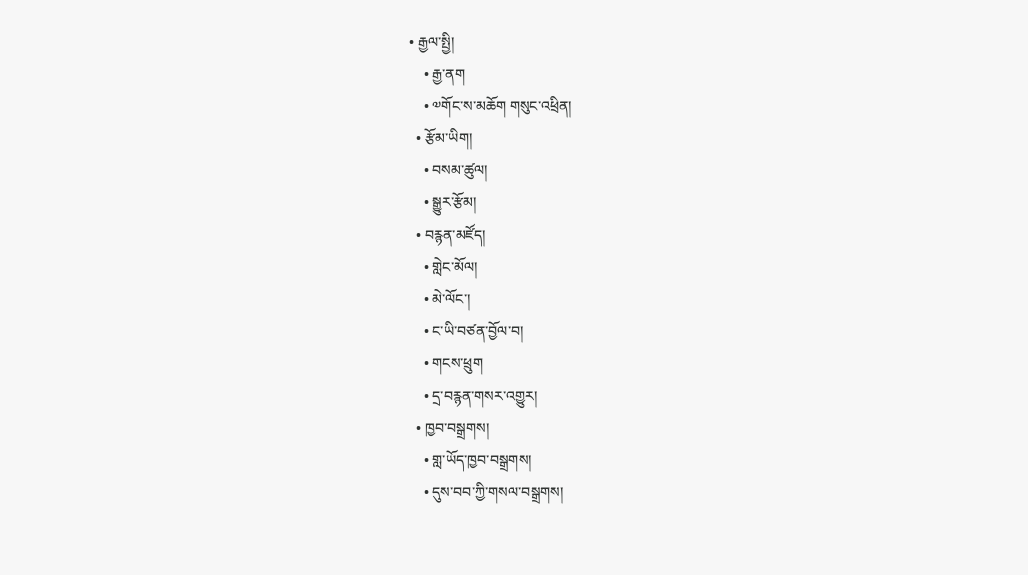• རྒྱལ་སྤྱི།
    • རྒྱ་ནག
    • ༧གོང་ས་མཆོག གསུང་འཕྲིན།
  • རྩོམ་ཡིག།
    • བསམ་ཚུལ།
    • སྒྱུར་རྩོམ།
  • བརྙན་མཛོད།
    • གླེང་མོལ།
    • མེ་ལོང་།
    • ང་ཡི་བཙན་བྱོལ་བ།
    • གངས་ཕྲུག
    • དྲ་བརྙན་གསར་འགྱུར།
  • ཁྱབ་བསྒྲགས།
    • གླ་ཡོད་ཁྱབ་བསྒྲགས།
    • དུས་བབ་ཀྱི་གསལ་བསྒྲགས།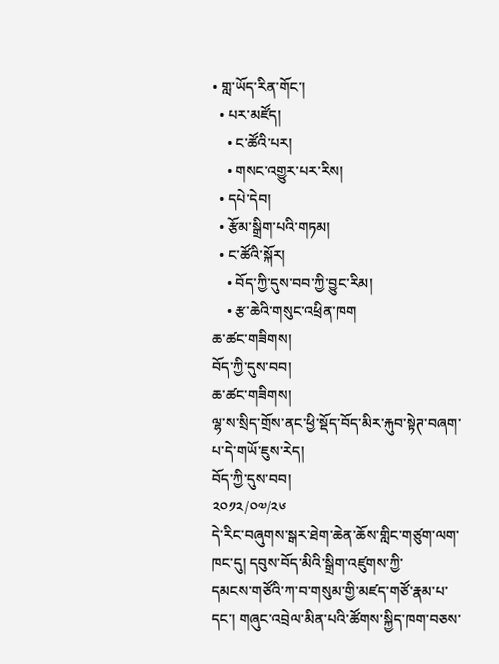• གླ་ཡོད་རིན་གོང་།
  • པར་མཛོད།
    • ང་ཚོའི་པར།
    • གསང་འགྱུར་པར་རིས།
  • དཔེ་དེབ།
  • རྩོམ་སྒྲིག་པའི་གཏམ།
  • ང་ཚོའི་སྐོར།
    • བོད་ཀྱི་དུས་བབ་ཀྱི་བྱུང་རིམ།
    • རྩ་ཆེའི་གསུང་འཕྲིན་ཁག
ཆ་ཚང་གཟིགས།
བོད་ཀྱི་དུས་བབ།
ཆ་ཚང་གཟིགས།
ལྷ་ས་སྲིད་གྲོས་ནང་ཕྱི་སྡོད་བོད་མིར་རྐུབ་སྟེཊ་བཞག་པ་དེ་གཡོ་ཇུས་རེད།
བོད་ཀྱི་དུས་བབ།
༢༠༡༢/༠༧/༢༦
དེ་རིང་བཞུགས་སྒར་ཐེག་ཆེན་ཆོས་གླིང་གཙུག་ལག་ཁང་དུ། དབུས་བོད་མིའི་སྒྲིག་འཛུགས་ཀྱི་
དམངས་གཙོའི་ཀ་བ་གསུམ་གྱི་མཛད་གཙོ་རྣམ་པ་དང་། གཞུང་འབྲེལ་མིན་པའི་ཚོགས་སྐྱིད་ཁག་བཅས་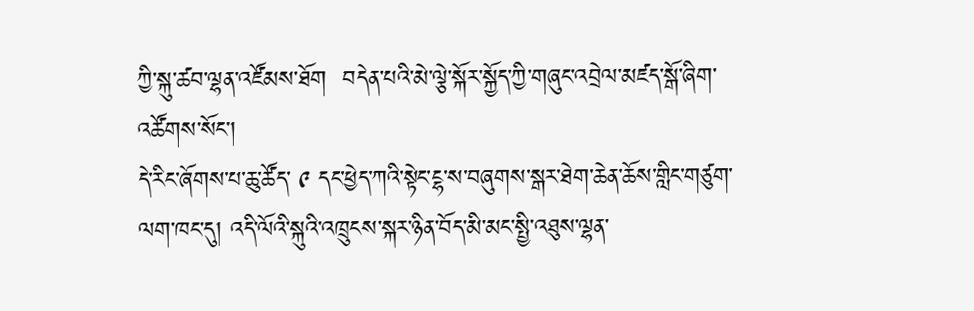ཀྱི་སྐུ་ཚབ་ལྷན་འཛོམས་ཐོག  བདེན་པའི་མེ་ལྕེ་སྐོར་སྐྱོད་ཀྱི་གཞུང་འབྲེལ་མཛད་སྒོ་ཞིག་འཚོགས་སོང་།
དེ་རིང་ཞོགས་པ་ཆུ་ཚོད་ ༩ དང་ཕྱེད་ཀའི་སྟེང་ངྷ་ས་བཞུགས་སྒར་ཐེག་ཆེན་ཆོས་གླིང་གཙུག་ལག་ཁང་དུ། འདི་ལོའི་སྐུའི་འཁྲུངས་སྐར་ཉིན་བོད་མི་མང་སྤྱི་འཐུས་ལྷན་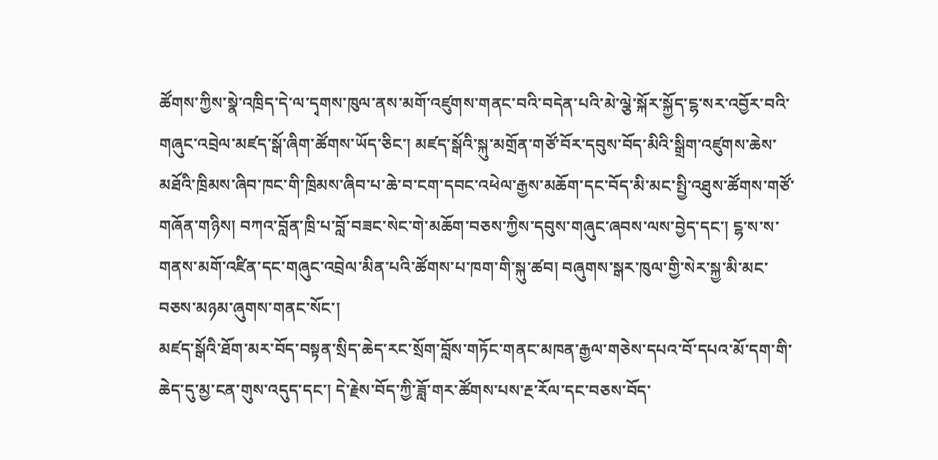ཚོགས་ཀྱིས་སྣེ་འཁྲིད་དེ་ལ་དྭགས་ཁུལ་ནས་མགོ་འཛུགས་གནང་བའི་བདེན་པའི་མེ་ལྕེ་སྐོར་སྐྱོད་ངྷ་སར་འབྱོར་བའི་གཞུང་འབྲེལ་མཛད་སྒོ་ཞིག་ཚོགས་ཡོད་ཅིང་། མཛད་སྒོའི་སྐུ་མགྲོན་གཙོ་བོར་དབུས་བོད་མིའི་སྒྲིག་འཛུགས་ཆེས་མཐོའི་ཁྲིམས་ཞིབ་ཁང་གི་ཁྲིམས་ཞིབ་པ་ཆེ་བ་ངག་དབང་འཕེལ་རྒྱས་མཆོག་དང་བོད་མི་མང་སྤྱི་འཐུས་ཚོགས་གཙོ་གཞོན་གཉིས། བཀའ་བློན་ཁྲི་པ་བློ་བཟང་སེང་གེ་མཆོག་བཅས་ཀྱིས་དབུས་གཞུང་ཞབས་ལས་བྱེད་དང་། ངྷ་ས་ས་གནས་མགོ་འཛིན་དང་གཞུང་འབྲེལ་མིན་པའི་ཚོགས་པ་ཁག་གི་སྐུ་ཚབ། བཞུགས་སྒར་ཁུལ་གྱི་སེར་སྐྱ་མི་མང་བཅས་མཉམ་ཞུགས་གནང་སོང་།
མཛད་སྒོའི་ཐོག་མར་བོད་བསྟན་སྲིད་ཆེད་རང་སྲོག་བློས་གཏོང་གནང་མཁན་རྒྱལ་གཅེས་དཔའ་བོ་དཔའ་མོ་དག་གི་ཆེད་དུ་མྱ་ངན་གུས་འདུད་དང་། དེ་རྗེས་བོད་ཀྱི་ཟློ་གར་ཚོགས་པས་རྔ་རོལ་དང་བཅས་བོད་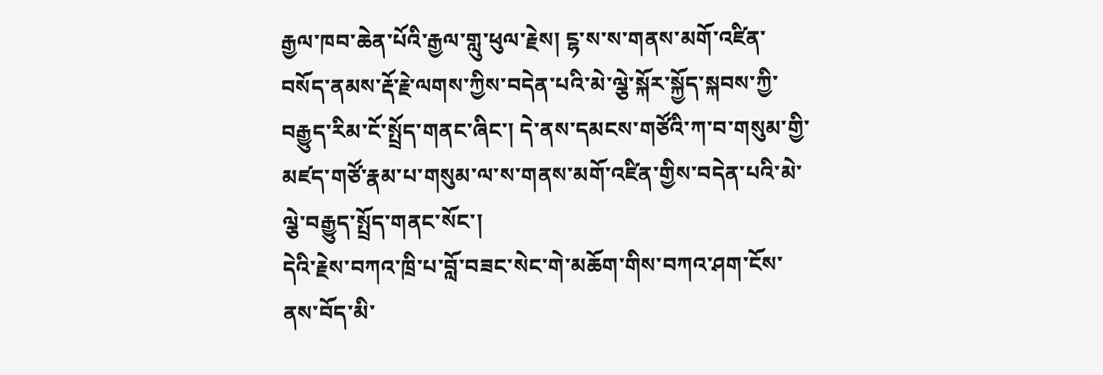རྒྱལ་ཁབ་ཆེན་པོའི་རྒྱལ་གླུ་ཕུལ་རྗེས། ངྷ་ས་ས་གནས་མགོ་འཛིན་བསོད་ནམས་རྡོ་རྗེ་ལགས་ཀྱིས་བདེན་པའི་མེ་ལྕེ་སྐོར་སྐྱོད་སྐབས་ཀྱི་བརྒྱུད་རིམ་ངོ་སྤྲོད་གནང་ཞིང་། དེ་ནས་དམངས་གཙོའི་ཀ་བ་གསུམ་གྱི་མཛད་གཙོ་རྣམ་པ་གསུམ་ལ་ས་གནས་མགོ་འཛིན་གྱིས་བདེན་པའི་མེ་ལྕེ་བརྒྱུད་སྤྲོད་གནང་སོང་།
དེའི་རྗེས་བཀའ་ཁྲི་པ་བློ་བཟང་སེང་གེ་མཆོག་གིས་བཀའ་ཤག་ངོས་ནས་བོད་མི་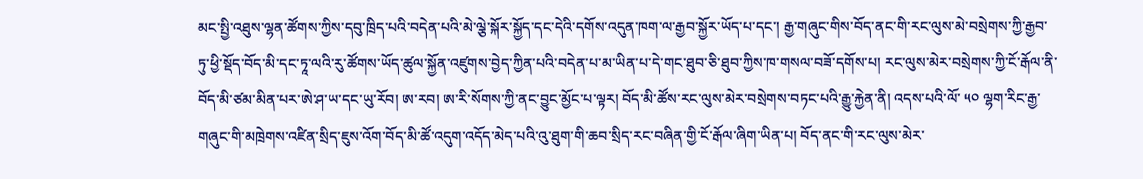མང་སྤྱི་འཐུས་ལྷན་ཚོགས་ཀྱིས་དབུ་ཁྲིད་པའི་བདེན་པའི་མེ་ལྕེ་སྐོར་སྐྱོད་དང་དེའི་དགོས་འདུན་ཁག་ལ་རྒྱབ་སྐྱོར་ཡོད་པ་དང་། རྒྱ་གཞུང་གིས་བོད་ནང་གི་རང་ལུས་མེ་བསྲེགས་ཀྱི་རྒྱབ་ཏུ་ཕྱི་སྡོད་བོད་མི་དང་ཏཱ་ལའི་རུ་ཚོགས་ཡོད་ཚུལ་སྐྱོན་འཛུགས་བྱེད་ཀྱིན་པའི་བདེན་པ་མ་ཡིན་པ་དེ་གང་ཐུབ་ཅི་ཐུབ་ཀྱིས་ཁ་གསལ་བཟོ་དགོས་པ། རང་ལུས་མེར་བསྲེགས་ཀྱི་ངོ་རྒོལ་ནི་བོད་མི་ཙམ་མིན་པར་ཨེ་ཤ་ཡ་དང་ཡུ་རོབ། ཨ་རབ། ཨ་རི་སོགས་ཀྱི་ནང་བྱུང་མྱོང་པ་ལྟར། བོད་མི་ཚོས་རང་ལུས་མེར་བསྲེགས་བཏང་པའི་རྒྱུ་རྐྱེན་ནི། འདས་པའི་ལོ་ ༥༠ ལྷག་རིང་རྒྱ་གཞུང་གི་མཁྲེགས་འཛིན་སྲིད་ཇུས་འོག་བོད་མི་ཚོ་འདུག་འདོད་མེད་པའི་འུ་ཐུག་གི་ཆབ་སྲིད་རང་བཞིན་གྱི་ངོ་རྒོལ་ཞིག་ཡིན་པ། བོད་ནང་གི་རང་ལུས་མེར་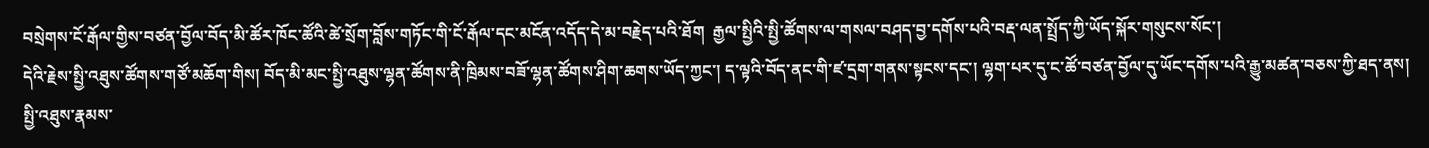བསྲེགས་ངོ་རྒོལ་གྱིས་བཙན་བྱོལ་བོད་མི་ཚོར་ཁོང་ཚོའི་ཚེ་སྲོག་བློས་གཏོང་གི་ངོ་རྒོལ་དང་མངོན་འདོད་དེ་མ་བརྗེད་པའི་ཐོག  རྒྱལ་སྤྱིའི་སྤྱི་ཚོགས་ལ་གསལ་བཤད་བྱ་དགོས་པའི་བརྡ་ལན་སྤྲོད་ཀྱི་ཡོད་སྐོར་གསུངས་སོང་།
དེའི་རྗེས་སྤྱི་འཐུས་ཚོགས་གཙོ་མཆོག་གིས། བོད་མི་མང་སྤྱི་འཐུས་ལྷན་ཚོགས་ནི་ཁྲིམས་བཟོ་ལྷན་ཚོགས་ཤིག་ཆགས་ཡོད་ཀྱང་། ད་ལྟའི་བོད་ནང་གི་ཛ་དྲག་གནས་སྟངས་དང་། ལྷག་པར་དུ་ང་ཚོ་བཙན་བྱོལ་དུ་ཡོང་དགོས་པའི་རྒྱུ་མཚན་བཅས་ཀྱི་ཐད་ནས། སྤྱི་འཐུས་རྣམས་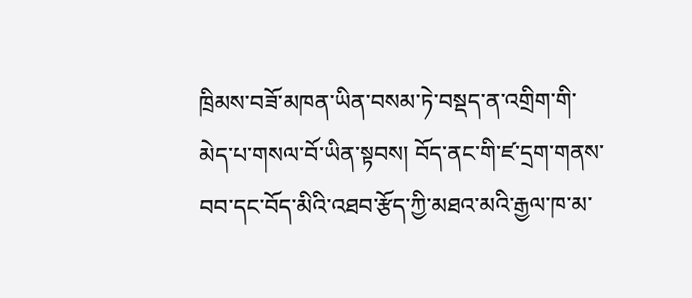ཁྲིམས་བཟོ་མཁན་ཡིན་བསམ་ཏེ་བསྡད་ན་འགྲིག་གི་མེད་པ་གསལ་བོ་ཡིན་སྟབས། བོད་ནང་གི་ཛ་དྲག་གནས་བབ་དང་བོད་མིའི་འཐབ་རྩོད་ཀྱི་མཐའ་མའི་རྒྱལ་ཁ་མ་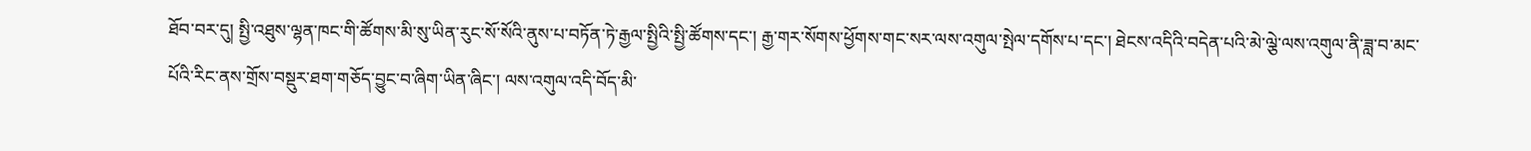ཐོབ་བར་དུ། སྤྱི་འཐུས་ལྷན་ཁང་གི་ཚོགས་མི་སུ་ཡིན་རུང་སོ་སོའི་ནུས་པ་བཏོན་ཏེ་རྒྱལ་སྤྱིའི་སྤྱི་ཚོགས་དང་། རྒྱ་གར་སོགས་ཕྱོགས་གང་སར་ལས་འགུལ་སྤེལ་དགོས་པ་དང་། ཐེངས་འདིའི་བདེན་པའི་མེ་ལྕེ་ལས་འགུལ་ནི་ཟླ་བ་མང་པོའི་རིང་ནས་གྲོས་བསྡུར་ཐག་གཅོད་བྱུང་བ་ཞིག་ཡིན་ཞིང་། ལས་འགུལ་འདི་བོད་མི་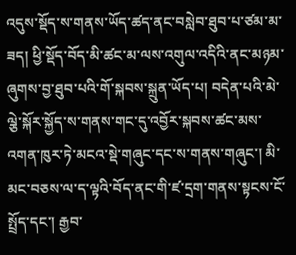འདུས་སྡོད་ས་གནས་ཡོད་ཚད་ནང་བསླེབ་ཐུབ་པ་ཙམ་མ་ཟད། ཕྱི་སྡོད་བོད་མི་ཚང་མ་ལས་འགུལ་འདིའི་ནང་མཉམ་ཞུགས་བྱ་ཐུབ་པའི་གོ་སྐབས་སྐྲུན་ཡོད་པ། བདེན་པའི་མེ་ལྕེ་སྐོར་སྐྱོད་ས་གནས་གང་དུ་འབྱོར་སྐབས་ཚང་མས་འགན་ཁུར་ཏེ་མངའ་སྡེ་གཞུང་དང་ས་གནས་གཞུང་། མི་མང་བཅས་ལ་ད་ལྟའི་བོད་ནང་གི་ཛ་དྲག་གནས་སྟངས་ངོ་སྤྲོད་དང་། རྒྱབ་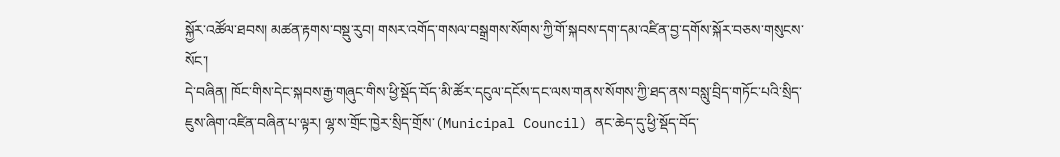སྐྱོར་འཚོལ་ཐབས། མཚན་རྟགས་བསྡུ་རུབ། གསར་འགོད་གསལ་བསྒྲགས་སོགས་ཀྱི་གོ་སྐབས་དག་དམ་འཛིན་བྱ་དགོས་སྐོར་བཅས་གསུངས་སོང་།
དེ་བཞིན། ཁོང་གིས་དེང་སྐབས་རྒྱ་གཞུང་གིས་ཕྱི་སྡོད་བོད་མི་ཚོར་དངུལ་དངོས་དང་ལས་གནས་སོགས་ཀྱི་ཐད་ནས་བསླུ་བྲིད་གཏོང་པའི་སྲིད་ཇུས་ཞིག་འཛིན་བཞིན་པ་ལྟར། ལྷ་ས་གྲོང་ཁྱེར་སྲིད་གྲོས་(Municipal Council) ནང་ཆེད་དུ་ཕྱི་སྡོད་བོད་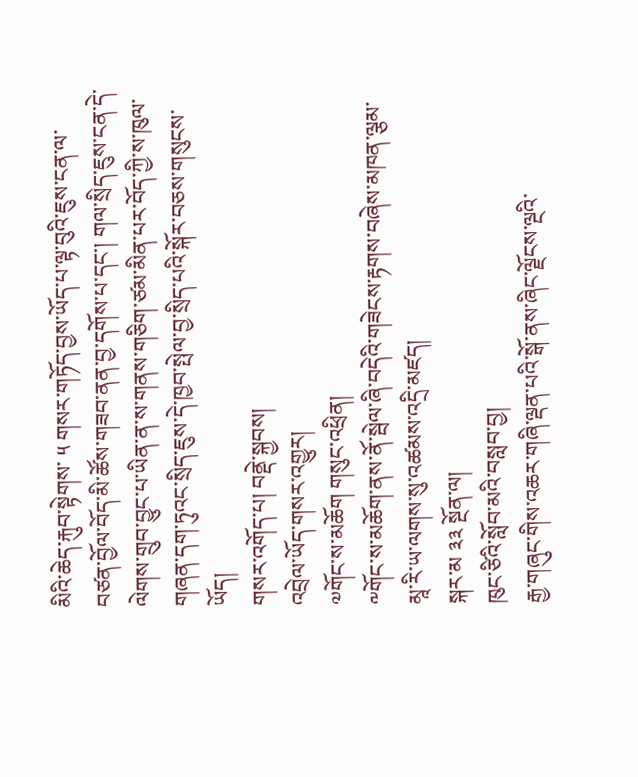མིའི་ཆེད་རྐུབ་སྟེགས་ ༥ གསར་གཏོད་བྱས་ཡོད་པ་ལྟ་བུའི་ཇུས་ངན་ལ་བཙན་བྱོལ་བོད་མི་ཚོས་གཟབ་ནན་བྱ་དགོས་པ་དང་། གལ་སྲིད་ཇུས་ངན་དེ་ལེགས་གྲུབ་བྱུང་པ་ཡིན་ན་ས་གནས་གཅིག་ཙམ་མིན་པར་བོད་ཀྱི་ས་ཁུལ་གཞན་དག་ཏུའང་སྲིད་ཇུས་དེ་ཁྱབ་སྤེལ་བྱ་སྲིད་པའི་སྐོར་བཅས་གསུངས་ཡོད།
གསར་འགོད་པ། བནྡེ་སྐྱབས།
འབྲེལ་ཡོད་གསར་འགྱུར།
༧གོང་ས་མཆོག གསུང་འཕྲིན།
༸གོང་ས་མཆོག་ནས་ནོ་སྦེལ་ཞི་བདེའི་གཟེངས་རྟགས་བཞེས་མཁན་ལྕམ་མཱ་རི་ཡ་ལགས་སུ་འཚམས་འདྲི་མཛད།
སྐར་མ ༣༣ སྔོན་ལ།
ཁུང་ཙིའི་སློབ་མའི་བསླབ་བྱ།
རྒྱ་གཞུང་གིས་འཆར་གཞི་ལྡན་པའི་སྒོ་ནས་ཞིང་ལྗོངས་ལྔའི་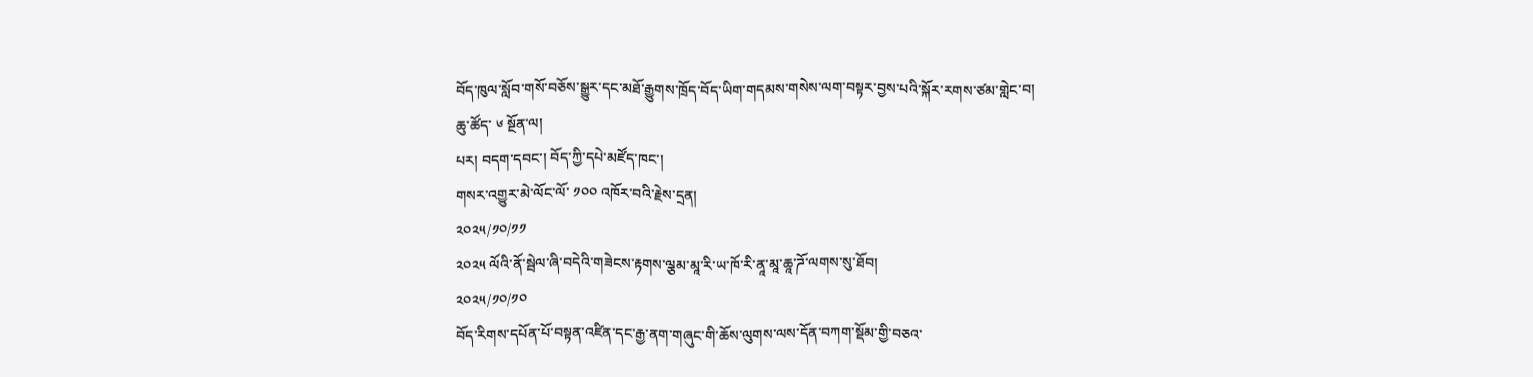བོད་ཁུལ་སློབ་གསོ་བཅོས་སྒྱུར་དང་མཐོ་རྒྱུགས་ཁྲོད་བོད་ཡིག་གདམས་གསེས་ལག་བསྟར་བྱས་པའི་སྐོར་རགས་ཙམ་གླེང་བ།
ཆུ་ཚོད་ ༦ སྔོན་ལ།
པར། བདག་དབང་། བོད་ཀྱི་དཔེ་མཛོད་ཁང་།
གསར་འགྱུར་མེ་ལོང་ལོ་ ༡༠༠ འཁོར་བའི་རྗེས་དྲན།
༢༠༢༥/༡༠/༡༡
༢༠༢༥ ལོའི་ནོ་སྦེལ་ཞི་བདེའི་གཟེངས་རྟགས་ལྕམ་མཱ་རི་ཡ་ཁོ་རི་ནཱ་མཱ་ཆཱ་ཌོ་ལགས་སུ་ཐོབ།
༢༠༢༥/༡༠/༡༠
བོད་རིགས་དཔོན་པོ་བསྟན་འཛིན་དང་རྒྱ་ནག་གཞུང་གི་ཆོས་ལུགས་ལས་དོན་བཀག་སྡོམ་གྱི་བཅའ་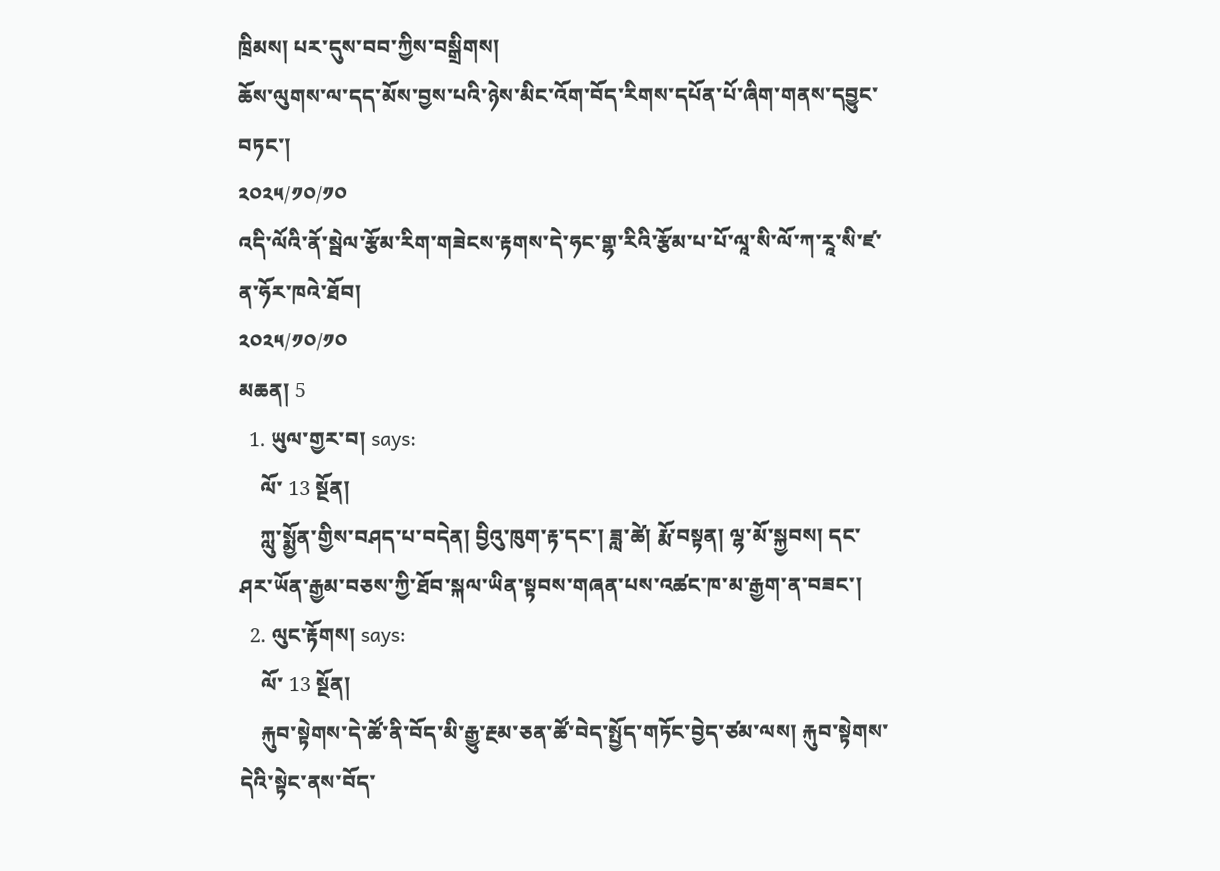ཁྲིམས། པར་དུས་བབ་ཀྱིས་བསྒྲིགས།
ཆོས་ལུགས་ལ་དད་མོས་བྱས་པའི་ཉེས་མིང་འོག་བོད་རིགས་དཔོན་པོ་ཞིག་གནས་དབྱུང་བཏང་།
༢༠༢༥/༡༠/༡༠
འདི་ལོའི་ནོ་སྦེལ་རྩོམ་རིག་གཟེངས་རྟགས་དེ་ཧང་གྷ་རིའི་རྩོམ་པ་པོ་ལཱ་སི་ལོ་ཀ་རཱ་སི་ཛ་ན་ཧོར་ཁའེ་ཐོབ།
༢༠༢༥/༡༠/༡༠
མཆན། 5
  1. ཡུལ་གྱར་བ། says:
    ལོ་ 13 སྔོན།
    ཀླུ་སྨྱོན་གྱིས་བཤད་པ་བདེན། བྱིའུ་ཁུག་རྟ་དང་། ཟླ་ཚེ། རྨོ་བསྟན། ལྷ་མོ་སྐྱབས། དང་ཤར་ཡོན་རྒྱམ་བཅས་ཀྱི་ཐོབ་སྐལ་ཡིན་སྟབས་གཞན་པས་འཚང་ཁ་མ་རྒྱག་ན་བཟང་།
  2. ལུང་རྟོགས། says:
    ལོ་ 13 སྔོན།
    རྐུབ་སྟེགས་དེ་ཚོ་ནི་བོད་མི་རྒྱུ་རྔམ་ཅན་ཚོ་བེད་སྤྱོད་གཏོང་བྱེད་ཙམ་ལས། རྐུབ་སྟེགས་དེའི་སྟེང་ནས་བོད་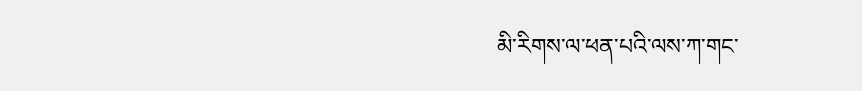མི་རིགས་ལ་ཕན་པའི་ལས་ཀ་གང་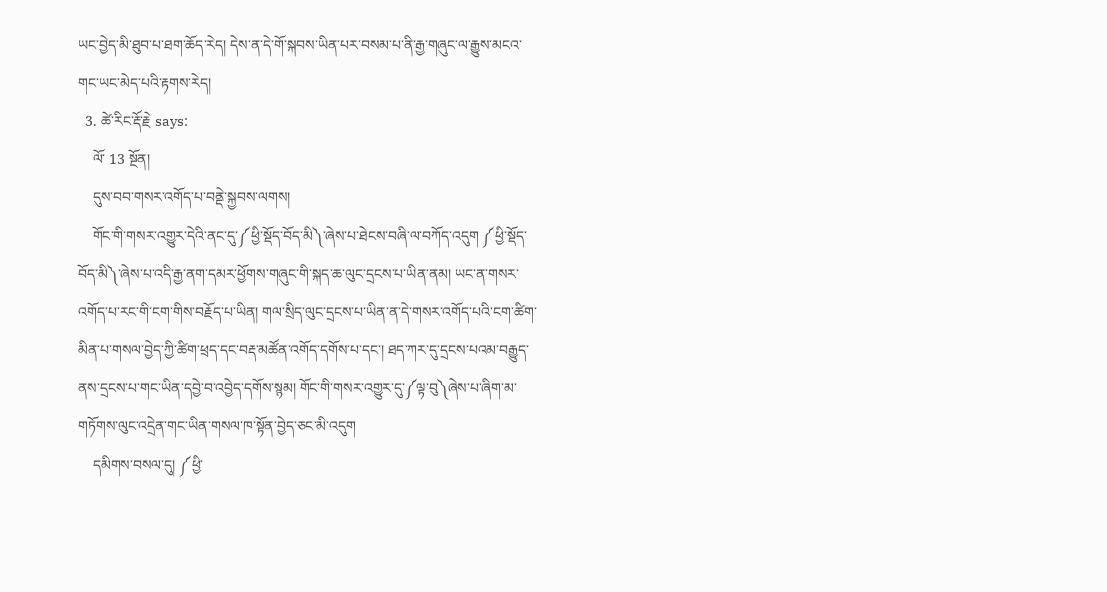ཡང་བྱེད་མི་ཐུབ་པ་ཐག་ཆོད་རེད། དེས་ན་དེ་གོ་སྐབས་ཡིན་པར་བསམ་པ་ནི་རྒྱ་གཞུང་ལ་རྒྱུས་མངའ་གང་ཡང་མེད་པའི་རྟགས་རེད།
  3. ཚེ་རིང་རྡོ་རྗེ says:
    ལོ་ 13 སྔོན།
    དུས་བབ་གསར་འགོད་པ་བནྡེ་སྐྱབས་ལགས།
    གོང་གི་གསར་འགྱུར་དེའི་ནང་དུ་༼ཕྱི་སྡོད་བོད་མི༽་ཞེས་པ་ཐེངས་བཞི་ལ་བཀོད་འདུག ༼ཕྱི་སྡོད་བོད་མི༽་ཞེས་པ་འདི་རྒྱ་ནག་དམར་ཕྱོགས་གཞུང་གི་སྐད་ཆ་ལུང་དྲངས་པ་ཡིན་ནམ། ཡང་ན་གསར་འགོད་པ་རང་གི་ངག་གིས་བརྗོད་པ་ཡིན། གལ་སྲིད་ལུང་དྲངས་པ་ཡིན་ན་དེ་གསར་འགོད་པའི་ངག་ཚིག་མིན་པ་གསལ་བྱེད་ཀྱི་ཚིག་ཕྲད་དང་བརྡ་མཚོན་འགོད་དགོས་པ་དང་། ཐད་ཀར་དུ་དྲངས་པའམ་བརྒྱུད་ནས་དྲངས་པ་གང་ཡིན་དབྱེ་བ་འབྱེད་དགོས་སྙམ། གོང་གི་གསར་འགྱུར་དུ་༼ལྟ་བུ༽ཞེས་པ་ཞིག་མ་གཏོགས་ལུང་འདྲེན་གང་ཡིན་གསལ་ཁ་སྟོན་བྱེད་ཅང་མི་འདུག
    དམིགས་བསལ་དུ། ༼ཕྱི་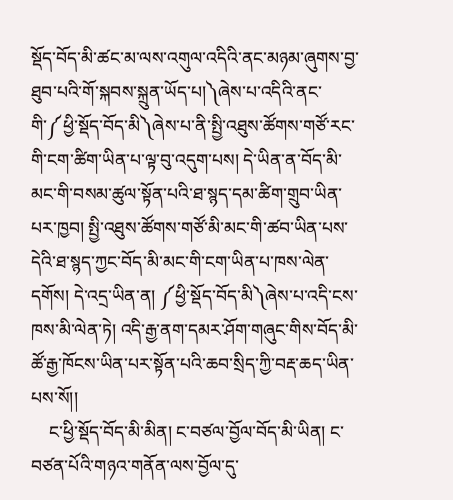སྡོད་བོད་མི་ཚང་མ་ལས་འགུལ་འདིའི་ནང་མཉམ་ཞུགས་བྱ་ཐུབ་པའི་གོ་སྐབས་སྐྲུན་ཡོད་པ།༽ཞེས་པ་འདིའི་ནང་གི་༼ཕྱི་སྡོད་བོད་མི༽ཞེས་པ་ནི་སྤྱི་འཐུས་ཚོགས་གཙོ་རང་གི་ངག་ཚིག་ཡིན་པ་ལྟ་བུ་འདུག་པས། དེ་ཡིན་ན་བོད་མི་མང་གི་བསམ་ཚུལ་སྟོན་པའི་ཐ་སྙད་དམ་ཚིག་གྲུབ་ཡིན་པར་ཁྱབ། སྤྱི་འཐུས་ཚོགས་གཙོ་མི་མང་གི་ཚབ་ཡིན་པས་དེའི་ཐ་སྙད་ཀྱང་བོད་མི་མང་གི་ངག་ཡིན་པ་ཁས་ལེན་དགོས། དེ་འདྲ་ཡིན་ན། ༼ཕྱི་སྡོད་བོད་མི༽ཞེས་པ་འདི་ངས་ཁས་མི་ལེན་ཏེ། འདི་རྒྱ་ནག་དམར་ཤོག་གཞུང་གིས་བོད་མི་ཚོ་རྒྱ་ཁོངས་ཡིན་པར་སྟོན་པའི་ཆབ་སྲིད་ཀྱི་བརྡ་ཆད་ཡིན་པས་སོ།།
    ང་ཕྱི་སྡོད་བོད་མི་མིན། ང་བཙལ་བྱོལ་བོད་མི་ཡིན། ང་བཙན་པོའི་གཉའ་གནོན་ལས་བྱོལ་དུ་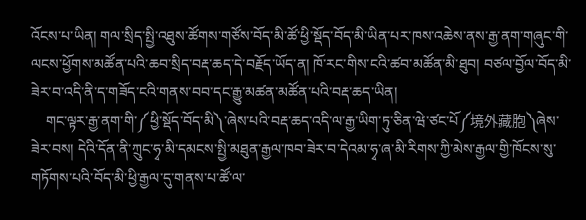འོངས་པ་ཡིན། གལ་སྲིད་སྤྱི་འཐུས་ཚོགས་གཙོས་བོད་མི་ཚོ་ཕྱི་སྡོད་བོད་མི་ཡིན་པར་ཁས་འཆེས་ནས་རྒྱ་ནག་གཞུང་གི་ལངས་ཕྱོགས་མཚོན་པའི་ཆབ་སྲིད་བརྡ་ཆད་དེ་བརྗོད་ཡོད་ན། ཁོ་རང་གིས་ངའི་ཚབ་མཚོན་མི་ཐུབ། བཙལ་བྱོལ་བོད་མི་ཟེར་བ་འདི་ནི་ད་གཟོད་ངའི་གནས་བབ་དང་རྒྱུ་མཚན་མཚོན་པའི་བརྡ་ཆད་ཡིན།
    གང་ལྟར་རྒྱ་ནག་གི་༼ཕྱི་སྡོད་བོད་མི༽་ཞེས་པའི་བརྡ་ཆད་འདི་ལ་རྒྱ་ཡིག་ཏུ་ཅིན་ཝེ་ཙང་པོ༼境外藏胞༽ཞེས་ཟེར་བས། དེའི་དོན་ནི་ཀྲུང་ཧྭ་མི་དམངས་སྤྱི་མཐུན་རྒྱལ་ཁབ་ཟེར་བ་དེའམ་ཧྭ་ཞ་མི་རིགས་ཀྱི་མེས་རྒྱལ་གྱི་ཁོངས་སུ་གཏོགས་པའི་བོད་མི་ཕྱི་རྒྱལ་དུ་གནས་པ་ཚོ་ལ་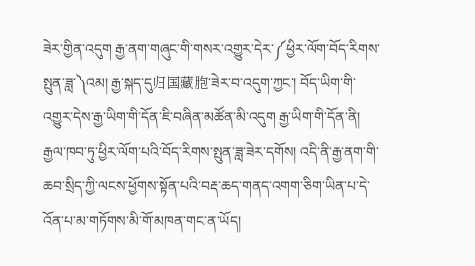ཟེར་གྱིན་འདུག རྒྱ་ནག་གཞུང་གི་གསར་འགྱུར་དེར་༼ཕྱིར་ལོག་བོད་རིགས་སྤུན་ཟླ་༽འམ། རྒྱ་སྐད་དུ归国藏胞་ཟེར་བ་འདུག་ཀྱང་། བོད་ཡིག་གི་འགྱུར་དེས་རྒྱ་ཡིག་གི་དོན་ཇི་བཞིན་མཚོན་མི་འདུག རྒྱ་ཡིག་གི་དོན་ནི། རྒྱལ་ཁབ་ཏུ་ཕྱིར་ལོག་པའི་བོད་རིགས་སྤུན་ཟླ་ཟེར་དགོས། འདི་ནི་རྒྱ་ནག་གི་ཆབ་སྲིད་ཀྱི་ལངས་ཕྱོགས་སྟོན་པའི་བརྡ་ཆད་གནད་འགག་ཅིག་ཡིན་པ་དེ་འོན་པ་མ་གཏོགས་མི་གོ་མཁན་གང་ན་ཡོད།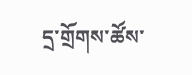དྲ་གྲོགས་ཚོས་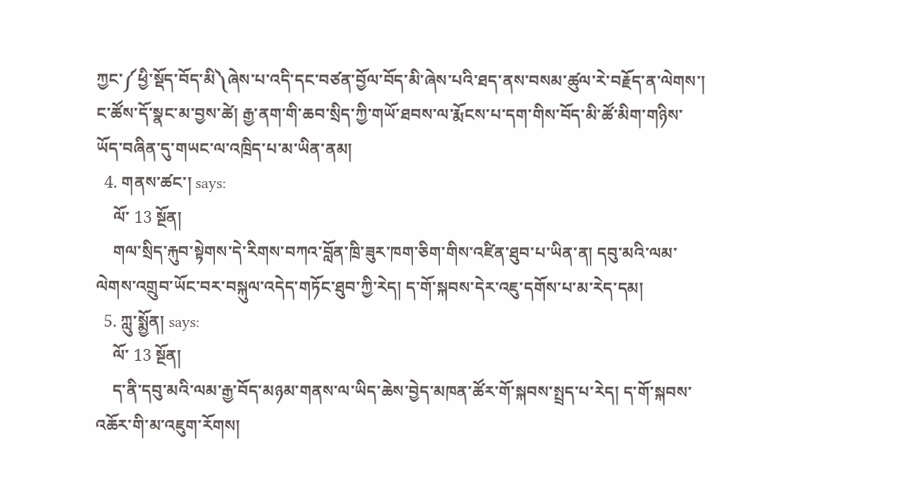ཀྱང་༼ཕྱི་སྡོད་བོད་མི༽ཞེས་པ་འདི་དང་བཙན་བྱོལ་བོད་མི་ཞེས་པའི་ཐད་ནས་བསམ་ཚུལ་རེ་བརྗོད་ན་ལེགས་། ང་ཚོས་དོ་སྣང་མ་བྱས་ཚེ། རྒྱ་ནག་གི་ཆབ་སྲིད་ཀྱི་གཡོ་ཐབས་ལ་རྨོངས་པ་དག་གིས་བོད་མི་ཚོ་མིག་གཉིས་ཡོད་བཞིན་དུ་གཡང་ལ་འཁྲིད་པ་མ་ཡིན་ནམ།
  4. གནས་ཚང་། says:
    ལོ་ 13 སྔོན།
    གལ་སྲིད་རྐུབ་སྟེགས་དེ་རིགས་བཀའ་བློན་ཁྲི་ཟུར་ཁག་ཅིག་གིས་འཛིན་ཐུབ་པ་ཡིན་ན། དབུ་མའི་ལམ་ལེགས་འགྲུབ་ཡོང་བར་བསྐུལ་འདེད་གཏོང་ཐུབ་ཀྱི་རེད། ད་གོ་སྐབས་དེར་འཇུ་དགོས་པ་མ་རེད་དམ།
  5. ཀླུ་སྨྱོན། says:
    ལོ་ 13 སྔོན།
    ད་ནི་དབུ་མའི་ལམ་རྒྱ་བོད་མཉམ་གནས་ལ་ཡིད་ཆེས་བྱེད་མཁན་ཚོར་གོ་སྐབས་སྤྲད་པ་རེད། ད་གོ་སྐབས་འཆོར་གི་མ་འཇུག་རོགས།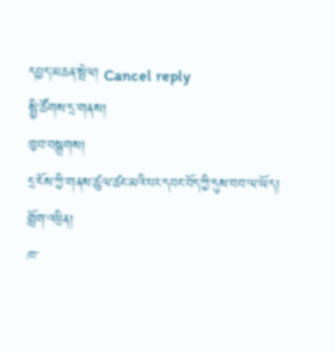དཔྱད་མཆན་སྤེལ། Cancel reply
སྤྱི་ཚོགས་དྲ་གནས།
ཁྱབ་བསྒྲགས།
དྲ་ངོས་ཀྱི་གནས་ཚུལ་ཚང་མའི་པར་དབང་བོད་ཀྱི་དུས་བབ་ལ་ཡོད།
གློག་འཕྲིན།
ཁ་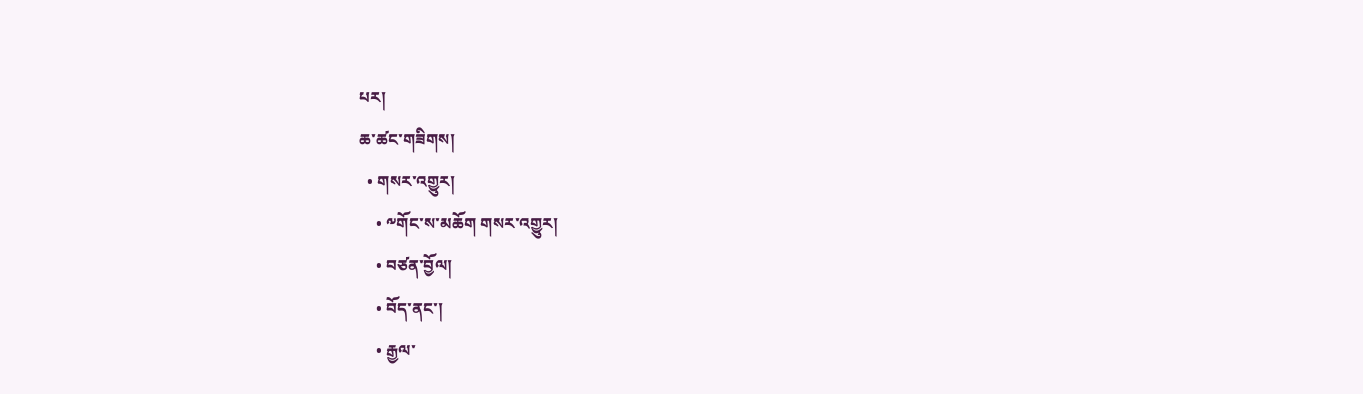པར།
ཆ་ཚང་གཟིགས།
  • གསར་འགྱུར།
    • ༸གོང་ས་མཆོག གསར་འགྱུར།
    • བཙན་བྱོལ།
    • བོད་ནང་།
    • རྒྱལ་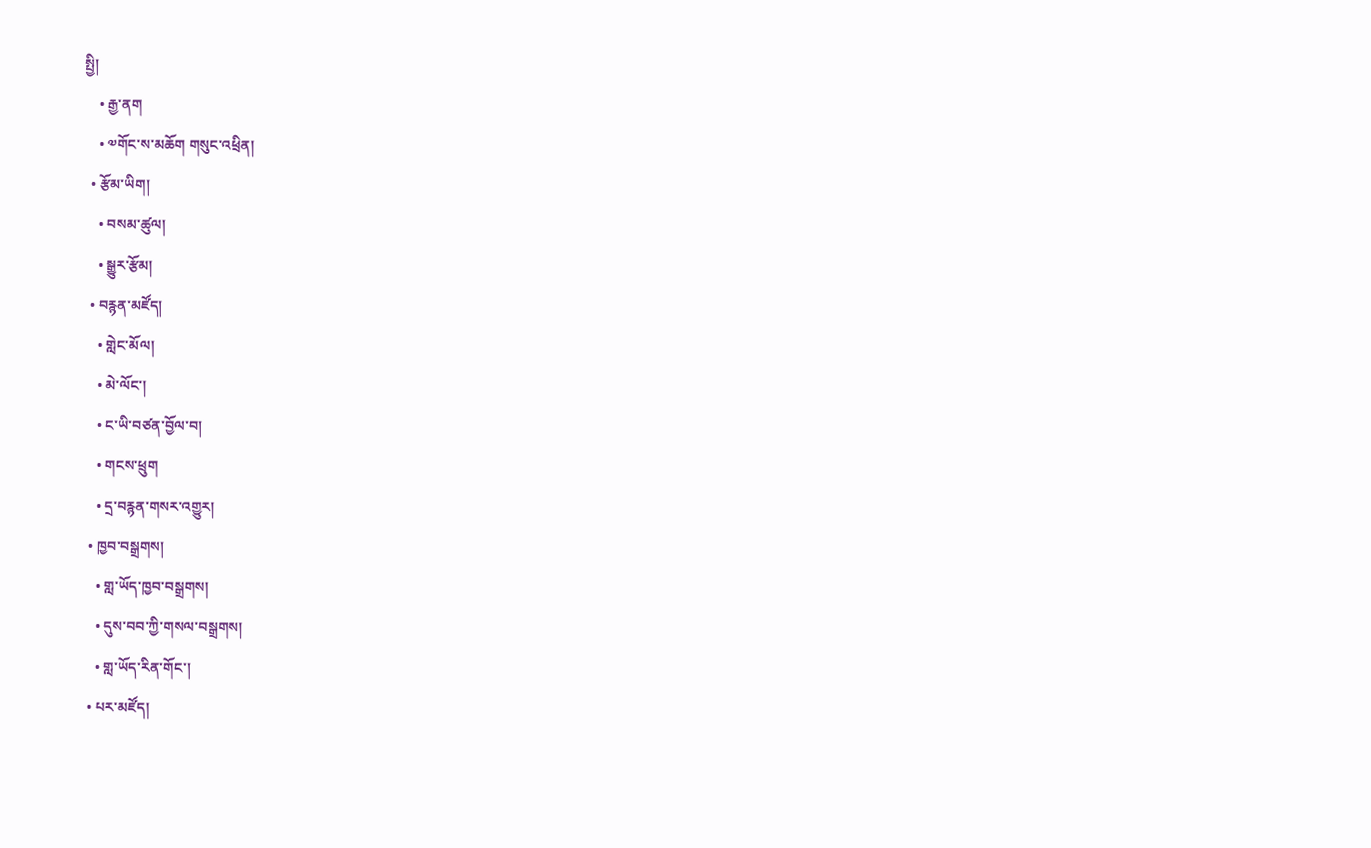སྤྱི།
    • རྒྱ་ནག
    • ༧གོང་ས་མཆོག གསུང་འཕྲིན།
  • རྩོམ་ཡིག།
    • བསམ་ཚུལ།
    • སྒྱུར་རྩོམ།
  • བརྙན་མཛོད།
    • གླེང་མོལ།
    • མེ་ལོང་།
    • ང་ཡི་བཙན་བྱོལ་བ།
    • གངས་ཕྲུག
    • དྲ་བརྙན་གསར་འགྱུར།
  • ཁྱབ་བསྒྲགས།
    • གླ་ཡོད་ཁྱབ་བསྒྲགས།
    • དུས་བབ་ཀྱི་གསལ་བསྒྲགས།
    • གླ་ཡོད་རིན་གོང་།
  • པར་མཛོད།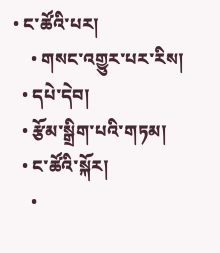• ང་ཚོའི་པར།
    • གསང་འགྱུར་པར་རིས།
  • དཔེ་དེབ།
  • རྩོམ་སྒྲིག་པའི་གཏམ།
  • ང་ཚོའི་སྐོར།
    •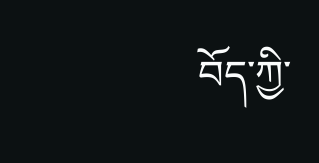བོད་ཀྱི་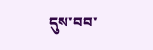དུས་བབ་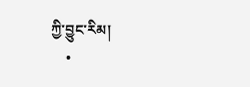ཀྱི་བྱུང་རིམ།
    •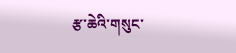རྩ་ཆེའི་གསུང་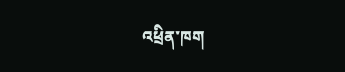འཕྲིན་ཁག